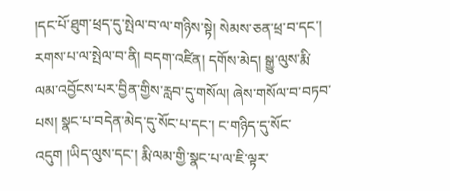།དང་པོ་ཐུག་ཕྲད་དུ་སྤེལ་བ་ལ་གཉིས་སྟེ། སེམས་ཅན་ཕྲ་བ་དང་། རགས་པ་ལ་སྤེལ་བ་ནི། བདག་འཛིན། དགོས་མེད། སྒྱུ་ལུས་རྨི་ལམ་འབྱོངས་པར་བྱིན་གྱིས་རླབ་དུ་གསོལ། ཞེས་གསོལ་བ་བཏབ་པས། སྣང་པ་བདེན་མེད་དུ་སོང་པ་དང་། ང་གཉིད་དུ་སོང་འདུག །ཡིད་ལུས་དང་། རྨི་ལམ་གྱི་སྣང་པ་ལ་ཇི་ལྟར་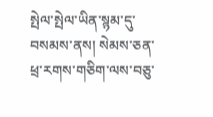སྤེལ་སྤེལ་ཡིན་སྙམ་དུ་བསམས་ནས། སེམས་ཅན་ཕྲ་རགས་གཅིག་ལས་བཅུ་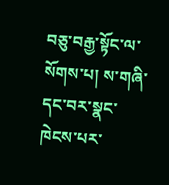བཅུ་བརྒྱ་སྟོང་ལ་སོགས་པ། ས་གཞི་དང་བར་སྣང་ཁེངས་པར་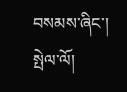བསམས་ཞིང་། སྤེལ་ལོ།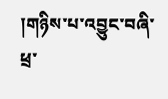།གཉིས་པ་འབྱུང་བཞི་ཕྲ་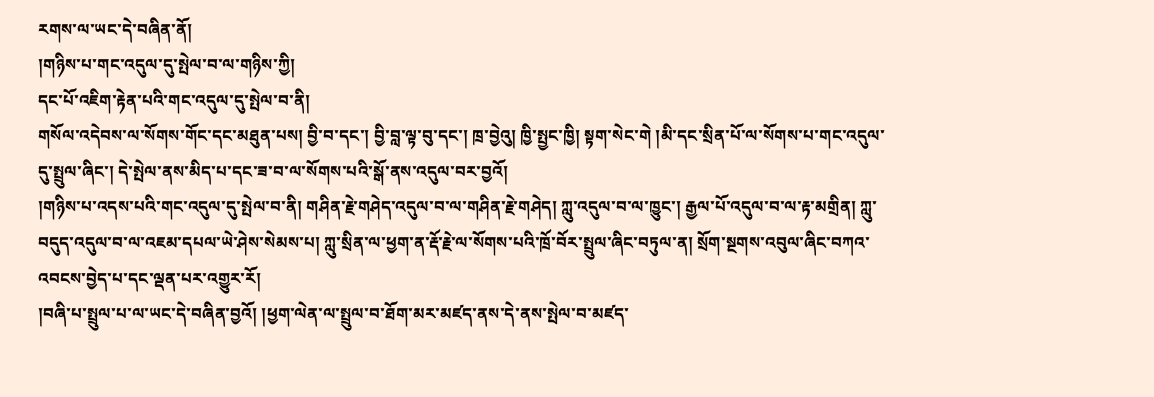རགས་ལ་ཡང་དེ་བཞིན་ནོ།
།གཉིས་པ་གང་འདུལ་དུ་སྤེལ་བ་ལ་གཉིས་ཀྱི།
དང་པོ་འཇིག་རྟེན་པའི་གང་འདུལ་དུ་སྤེལ་བ་ནི།
གསོལ་འདེབས་ལ་སོགས་གོང་དང་མཐུན་པས། བྱི་བ་དང་། བྱི་བླ་ལྟ་བུ་དང་། ཁྲ་བྱེའུ། ཁྱི་སྤྱང་ཁྱི། སྟག་སེང་གེ །མི་དང་སྲིན་པོ་ལ་སོགས་པ་གང་འདུལ་དུ་སྤྲུལ་ཞིང་། དེ་སྤེལ་ནས་མིད་པ་དང་ཟ་བ་ལ་སོགས་པའི་སྒོ་ནས་འདུལ་བར་བྱའོ།
།གཉིས་པ་འདས་པའི་གང་འདུལ་དུ་སྤེལ་བ་ནི། གཤིན་རྗེ་གཤེད་འདུལ་བ་ལ་གཤིན་རྗེ་གཤེད། ཀླུ་འདུལ་བ་ལ་ཁྱུང་། རྒྱལ་པོ་འདུལ་བ་ལ་རྟ་མགྲིན། ཀླུ་བདུད་འདུལ་བ་ལ་འཇམ་དཔལ་ཡེ་ཤེས་སེམས་པ། ཀླུ་སྲིན་ལ་ཕྱག་ན་རྡོ་རྗེ་ལ་སོགས་པའི་ཁྲོ་བོར་སྤྲུལ་ཞིང་བཏུལ་ན། སྲོག་སྔགས་འབུལ་ཞིང་བཀའ་འབངས་བྱེད་པ་དང་ལྡན་པར་འགྱུར་རོ།
།བཞི་པ་སྤྲུལ་པ་ལ་ཡང་དེ་བཞིན་བྱའོ། །ཕྱག་ལེན་ལ་སྤྲུལ་བ་ཐོག་མར་མཛད་ནས་དེ་ནས་སྤེལ་བ་མཛད་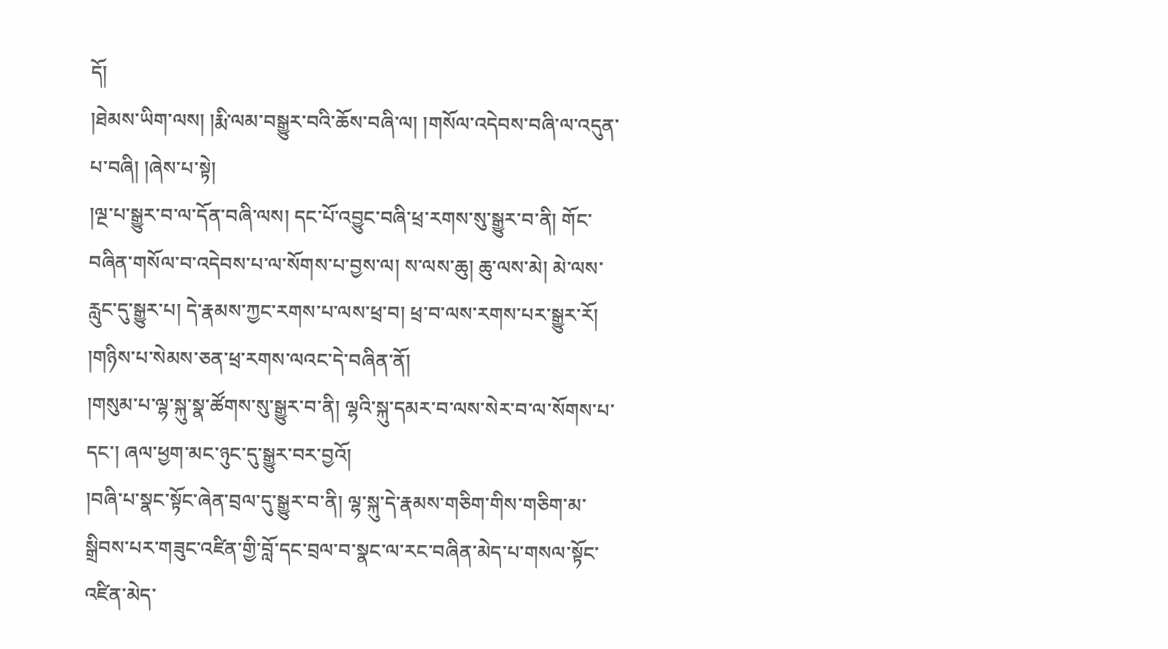དོ།
།ཐེམས་ཡིག་ལས། །རྨི་ལམ་བསྒྱུར་བའི་ཆོས་བཞི་ལ། །གསོལ་འདེབས་བཞི་ལ་འདུན་པ་བཞི། །ཞེས་པ་སྟེ།
།ལྔ་པ་སྒྱུར་བ་ལ་དོན་བཞི་ལས། དང་པོ་འབྱུང་བཞི་ཕྲ་རགས་སུ་སྒྱུར་བ་ནི། གོང་བཞིན་གསོལ་བ་འདེབས་པ་ལ་སོགས་པ་བྱས་ལ། ས་ལས་ཆུ། ཆུ་ལས་མེ། མེ་ལས་རླུང་དུ་སྒྱུར་པ། དེ་རྣམས་ཀྱང་རགས་པ་ལས་ཕྲ་བ། ཕྲ་བ་ལས་རགས་པར་སྒྱུར་རོ།
།གཉིས་པ་སེམས་ཅན་ཕྲ་རགས་ལའང་དེ་བཞིན་ནོ།
།གསུམ་པ་ལྷ་སྐུ་སྣ་ཚོགས་སུ་སྒྱུར་བ་ནི། ལྷའི་སྐུ་དམར་བ་ལས་སེར་བ་ལ་སོགས་པ་དང་། ཞལ་ཕྱག་མང་ཉུང་དུ་སྒྱུར་བར་བྱའོ།
།བཞི་པ་སྣང་སྟོང་ཞེན་བྲལ་དུ་སྒྱུར་བ་ནི། ལྷ་སྐུ་དེ་རྣམས་གཅིག་གིས་གཅིག་མ་སྒྲིབས་པར་གཟུང་འཛིན་གྱི་བློ་དང་བྲལ་བ་སྣང་ལ་རང་བཞིན་མེད་པ་གསལ་སྟོང་འཛིན་མེད་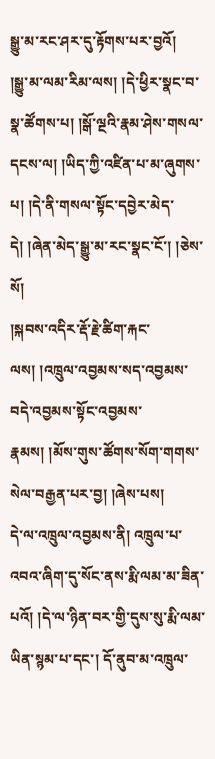སྒྱུ་མ་རང་ཤར་དུ་རྟོགས་པར་བྱའོ།
།སྒྱུ་མ་ལམ་རིམ་ལས། །དེ་ཕྱིར་སྣང་བ་སྣ་ཚོགས་པ། །སྒོ་ལྔའི་རྣམ་ཤེས་གསལ་དངས་ལ། །ཡིད་ཀྱི་འཛིན་པ་མ་ཞུགས་པ། །དེ་ནི་གསལ་སྟོང་དབྱེར་མེད་དེ། །ཞེན་མེད་སྒྱུ་མ་རང་སྣང་ངོ་། །ཅེས་སོ།
།སྐབས་འདིར་རྡོ་རྗེ་ཚིག་རྐང་ལས། །འཁྲུལ་འབྱམས་སད་འབྱམས་བདེ་འབྱམས་སྟོང་འབྱམས་རྣམས། །མོས་གུས་ཚོགས་སོག་གགས་སེལ་བརྒྱན་པར་བྱ། །ཞེས་པས།
དེ་ལ་འཁྲུལ་འབྱམས་ནི། འཁྲུལ་པ་འབའ་ཞིག་དུ་སོང་ནས་རྨི་ལམ་མ་ཟིན་པའོ། །དེ་ལ་ཉིན་བར་གྱི་དུས་སུ་རྨི་ལམ་ཡིན་སྙམ་པ་དང་། དོ་ནུབ་མ་འཁྲུལ་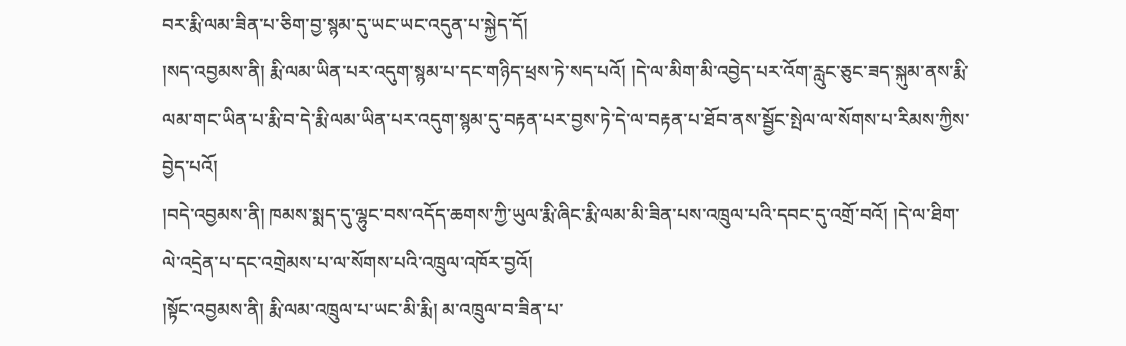བར་རྨི་ལམ་ཟིན་པ་ཅིག་བྱ་སྙམ་དུ་ཡང་ཡང་འདུན་པ་སྐྱེད་དོ།
།སད་འབྱམས་ནི། རྨི་ལམ་ཡིན་པར་འདུག་སྙམ་པ་དང་གཉིད་ཕྲས་ཏེ་སད་པའོ། །དེ་ལ་མིག་མི་འབྱེད་པར་འོག་རླུང་ཅུང་ཟད་སྐུམ་ནས་རྨི་ལམ་གང་ཡིན་པ་རྨི་བ་དེ་རྨི་ལམ་ཡིན་པར་འདུག་སྙམ་དུ་བརྟན་པར་བྱས་ཏེ་དེ་ལ་བརྟན་པ་ཐོབ་ནས་སྦྱོང་སྤེལ་ལ་སོགས་པ་རིམས་ཀྱིས་བྱེད་པའོ།
།བདེ་འབྱམས་ནི། ཁམས་སྨད་དུ་ལྷུང་བས་འདོད་ཆགས་ཀྱི་ཡུལ་རྨི་ཞིང་རྨི་ལམ་མི་ཟིན་པས་འཁྲུལ་པའི་དབང་དུ་འགྲོ་བའོ། །དེ་ལ་ཐིག་ལེ་འདྲེན་པ་དང་འགྲེམས་པ་ལ་སོགས་པའི་འཁྲུལ་འཁོར་བྱའོ།
།སྟོང་འབྱམས་ནི། རྨི་ལམ་འཁྲུལ་པ་ཡང་མི་རྨི། མ་འཁྲུལ་བ་ཟིན་པ་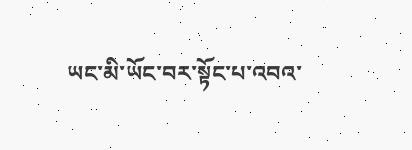ཡང་མི་ཡོང་བར་སྟོང་པ་འབའ་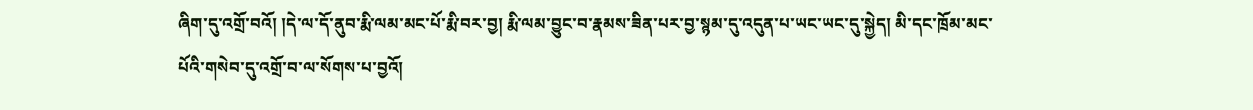ཞིག་དུ་འགྲོ་བའོ། །དེ་ལ་དོ་ནུབ་རྨི་ལམ་མང་པོ་རྨི་བར་བྱ། རྨི་ལམ་བྱུང་བ་རྣམས་ཟིན་པར་བྱ་སྙམ་དུ་འདུན་པ་ཡང་ཡང་དུ་སྐྱེད། མི་དང་ཁྲོམ་མང་པོའི་གསེབ་དུ་འགྲོ་བ་ལ་སོགས་པ་བྱའོ།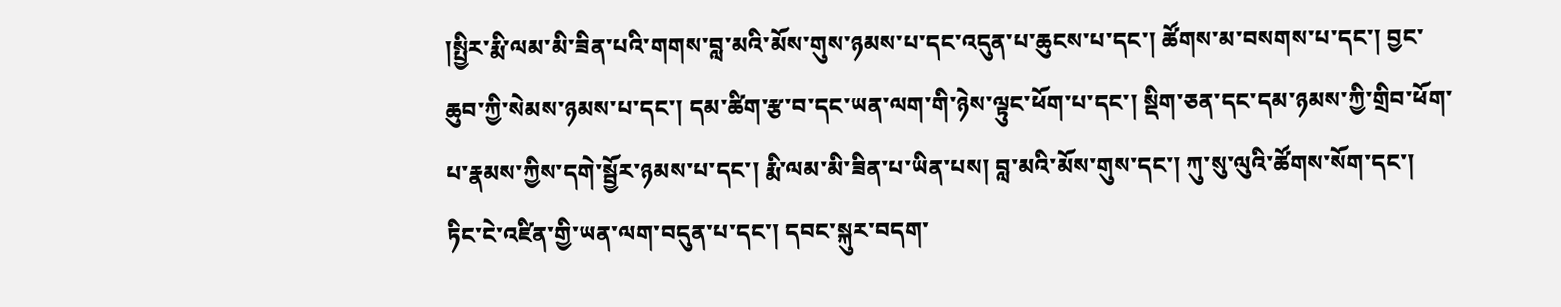།སྤྱིར་རྨི་ལམ་མི་ཟིན་པའི་གགས་བླ་མའི་མོས་གུས་ཉམས་པ་དང་འདུན་པ་ཆུངས་པ་དང་། ཚོགས་མ་བསགས་པ་དང་། བྱང་ཆུབ་ཀྱི་སེམས་ཉམས་པ་དང་། དམ་ཚིག་རྩ་བ་དང་ཡན་ལག་གི་ཉེས་ལྟུང་ཕོག་པ་དང་། སྡིག་ཅན་དང་དམ་ཉམས་ཀྱི་གྲིབ་ཕོག་པ་རྣམས་ཀྱིས་དགེ་སྦྱོར་ཉམས་པ་དང་། རྨི་ལམ་མི་ཟིན་པ་ཡིན་པས། བླ་མའི་མོས་གུས་དང་། ཀུ་སུ་ལུའི་ཚོགས་སོག་དང་། ཏིང་ངེ་འཛིན་གྱི་ཡན་ལག་བདུན་པ་དང་། དབང་སྐུར་བདག་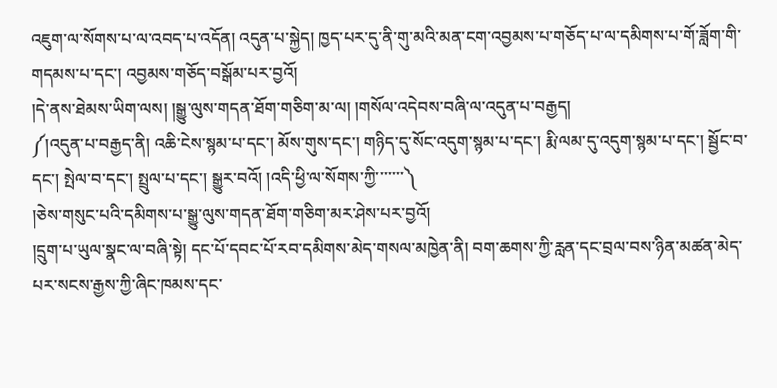འཇུག་ལ་སོགས་པ་ལ་འབད་པ་འདོན། འདུན་པ་སྐྱེད། ཁྱད་པར་དུ་ནི་གུ་མའི་མན་ངག་འབྱམས་པ་གཅོད་པ་ལ་དམིགས་པ་གོ་ཟློག་གི་གདམས་པ་དང་། འབྱམས་གཅོད་བསྒོམ་པར་བྱའོ།
།དེ་ནས་ཐེམས་ཡིག་ལས། །སྒྱུ་ལུས་གདན་ཐོག་གཅིག་མ་ལ། །གསོལ་འདེབས་བཞི་ལ་འདུན་པ་བརྒྱད།
༼།འདུན་པ་བརྒྱད་ནི། འཆི་ངེས་སྙམ་པ་དང་། མོས་གུས་དང་། གཉིད་དུ་སོང་འདུག་སྙམ་པ་དང་། རྨི་ལམ་དུ་འདུག་སྙམ་པ་དང་། སྦྱོང་བ་དང་། སྤེལ་བ་དང་། སྤྲུལ་པ་དང་། སྒྱུར་བའོ། །འདི་ཕྱི་ལ་སོགས་ཀྱི་་་་་་་༽
།ཅེས་གསུང་པའི་དམིགས་པ་སྒྱུ་ལུས་གདན་ཐོག་གཅིག་མར་ཤེས་པར་བྱའོ།
།དྲུག་པ་ཡུལ་སྣང་ལ་བཞི་སྟེ། དང་པོ་དབང་པོ་རབ་དམིགས་མེད་གསལ་མཁྱེན་ནི། བག་ཆགས་ཀྱི་རླན་དང་བྲལ་བས་ཉིན་མཚན་མེད་པར་སངས་རྒྱས་ཀྱི་ཞིང་ཁམས་དང་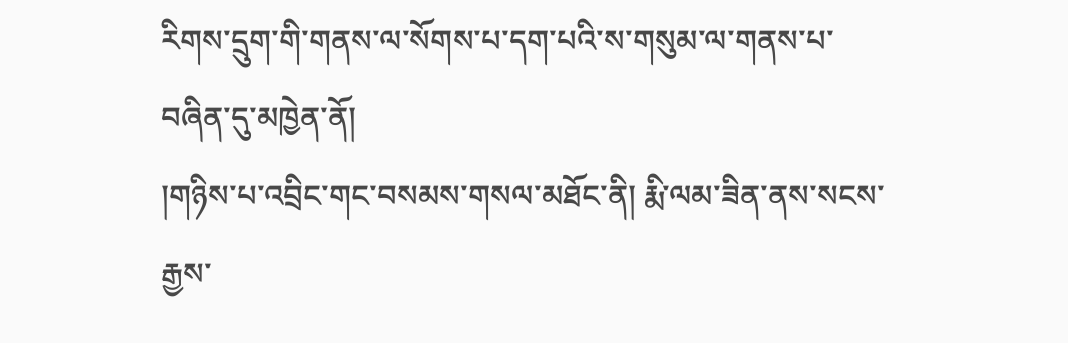རིགས་དྲུག་གི་གནས་ལ་སོགས་པ་དག་པའི་ས་གསུམ་ལ་གནས་པ་བཞིན་དུ་མཁྱེན་ནོ།
།གཉིས་པ་འབྲིང་གང་བསམས་གསལ་མཐོང་ནི། རྨི་ལམ་ཟིན་ནས་སངས་རྒྱས་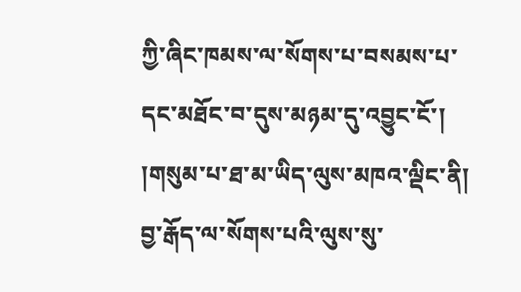ཀྱི་ཞིང་ཁམས་ལ་སོགས་པ་བསམས་པ་དང་མཐོང་བ་དུས་མཉམ་དུ་འབྱུང་ངོ་།
།གསུམ་པ་ཐ་མ་ཡིད་ལུས་མཁའ་ལྡིང་ནི། བྱ་རྒོད་ལ་སོགས་པའི་ལུས་སུ་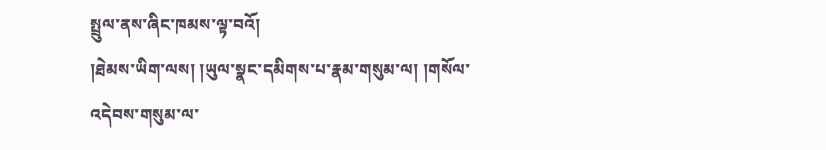སྤྲུལ་ནས་ཞིང་ཁམས་ལྟ་བའོ།
།ཐེམས་ཡིག་ལས། །ཡུལ་སྣང་དམིགས་པ་རྣམ་གསུམ་ལ། །གསོལ་འདེབས་གསུམ་ལ་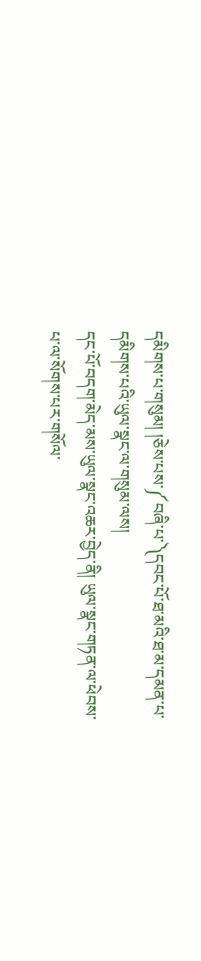དམིགས་པ་གསུམ། །ཅེས་པས་༼བཞི་པ་༽དབང་པོ་ཐ་མའི་ཐ་མ་དམན་པ་དམིགས་པའི་ཡུལ་སྣང་ལ་གསུམ་ལས།
དང་པོ་བདག་མེད་མས་ཡུལ་སྣང་འཆར་བྱེད་ནི། ཡུལ་སྣང་གཏན་ལ་ཕེབས་པ་ལ་སོགས་པར་གསོལ་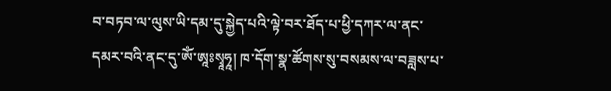བ་བཏབ་ལ་ལུས་ཡི་དམ་དུ་སྐྱེད་པའི་ལྟེ་བར་ཐོད་པ་ཕྱི་དཀར་ལ་ནང་དམར་བའི་ནང་དུ་ཨོཾ་ཨཱཿསྭཱཧཱ། ཁ་དོག་སྣ་ཚོགས་སུ་བསམས་ལ་བཟླས་པ་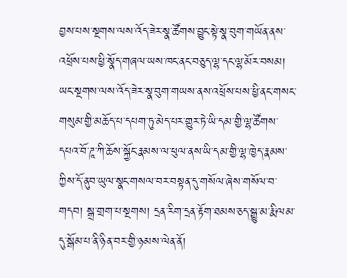བྱས་པས་སྔགས་ལས་འོད་ཟེར་སྣ་ཚོགས་བྱུང་སྟེ་སྣ་བུག་གཡོན་ནས་འཕྲོས་པས་ཕྱི་སྣོད་གཞལ་ཡས་ཁང་ནང་བཅུད་ལྷ་དང་ལྷ་མོར་བསམ།
ཡང་སྔགས་ལས་འོད་ཟེར་སྣ་བུག་གཡས་ནས་འཕྲོས་པས་ཕྱི་ནང་གསང་གསུམ་གྱི་མཆོད་པ་དཔག་ཏུ་མེད་པར་གྱུར་ཏེ་ཡི་དམ་གྱི་ལྷ་ཚོགས་དཔའ་བོ་ཌཱ་ཀི་ཆོས་སྐྱོང་རྣམས་ལ་ཕུལ་ནས་ཡི་དམ་གྱི་ལྷ་ཁྱེད་རྣམས་ཀྱིས་དོ་ནུབ་ཡུལ་སྣང་གསལ་བར་བསྟན་དུ་གསོལ་ཞེས་གསོལ་བ་གདབ། སྒྲ་གྲག་པ་སྔགས། དྲན་རིག་དྲན་རྟོག་ཐམས་ཅད་སྒྱུ་མ་རྨི་ལམ་དུ་སྒོམ་པ་ནི་ཉིན་བར་གྱི་ཉམས་ལེན་ནོ།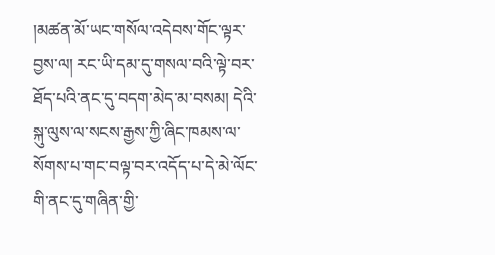།མཚན་མོ་ཡང་གསོལ་འདེབས་གོང་ལྟར་བྱས་ལ། རང་ཡི་དམ་དུ་གསལ་བའི་ལྟེ་བར་ཐོད་པའི་ནང་དུ་བདག་མེད་མ་བསམ། དེའི་སྐུ་ལུས་ལ་སངས་རྒྱས་ཀྱི་ཞིང་ཁམས་ལ་སོགས་པ་གང་བལྟ་བར་འདོད་པ་དེ་མེ་ལོང་གི་ནང་དུ་གཞིན་གྱི་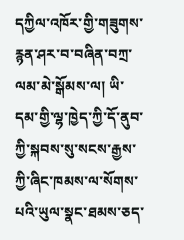དཀྱིལ་འཁོར་གྱི་གཟུགས་རྙན་ཤར་བ་བཞིན་བཀྲ་ལམ་མེ་སྒོམས་ལ། ཡི་དམ་གྱི་ལྷ་ཁྱེད་ཀྱི་དོ་ནུབ་ཀྱི་སྐབས་སུ་སངས་རྒྱས་ཀྱི་ཞིང་ཁམས་ལ་སོགས་པའི་ཡུལ་སྣང་ཐམས་ཅད་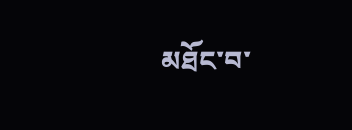མཐོང་བ་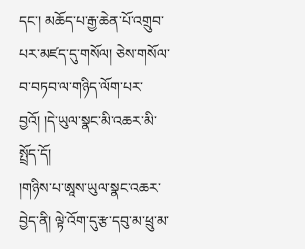དང་། མཆོད་པ་རྒྱ་ཆེན་པོ་འགྲུབ་པར་མཛད་དུ་གསོལ། ཅེས་གསོལ་བ་བཏབ་ལ་གཉིད་ལོག་པར་བྱའོ། །དེ་ཡུལ་སྣང་མི་འཆར་མི་སྤྲོད་དོ།
།གཉིས་པ་ཨཱས་ཡུལ་སྣང་འཆར་བྱེད་ནི། ལྟེ་འོག་དུ་རྩ་དབུ་མ་ཕྲུ་མ་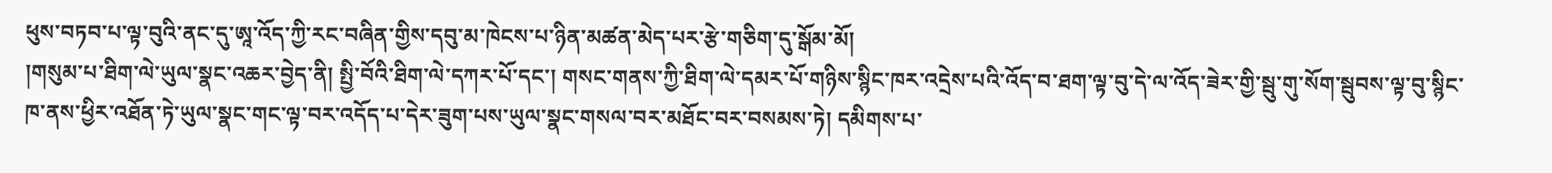ཕུས་བཏབ་པ་ལྟ་བུའི་ནང་དུ་ཨཱ་འོད་ཀྱི་རང་བཞིན་གྱིས་དབུ་མ་ཁེངས་པ་ཉིན་མཚན་མེད་པར་རྩེ་གཅིག་དུ་སྒོམ་མོ།
།གསུམ་པ་ཐིག་ལེ་ཡུལ་སྣང་འཆར་བྱེད་ནི། སྤྱི་བོའི་ཐིག་ལེ་དཀར་པོ་དང་། གསང་གནས་ཀྱི་ཐིག་ལེ་དམར་པོ་གཉིས་སྙིང་ཁར་འདྲེས་པའི་འོད་བ་ཐག་ལྟ་བུ་དེ་ལ་འོད་ཟེར་གྱི་སྦུ་གུ་སོག་སྦུབས་ལྟ་བུ་སྙིང་ཁ་ནས་ཕྱིར་འཐོན་ཏེ་ཡུལ་སྣང་གང་ལྟ་བར་འདོད་པ་དེར་ཟུག་པས་ཡུལ་སྣང་གསལ་བར་མཐོང་བར་བསམས་ཏེ། དམིགས་པ་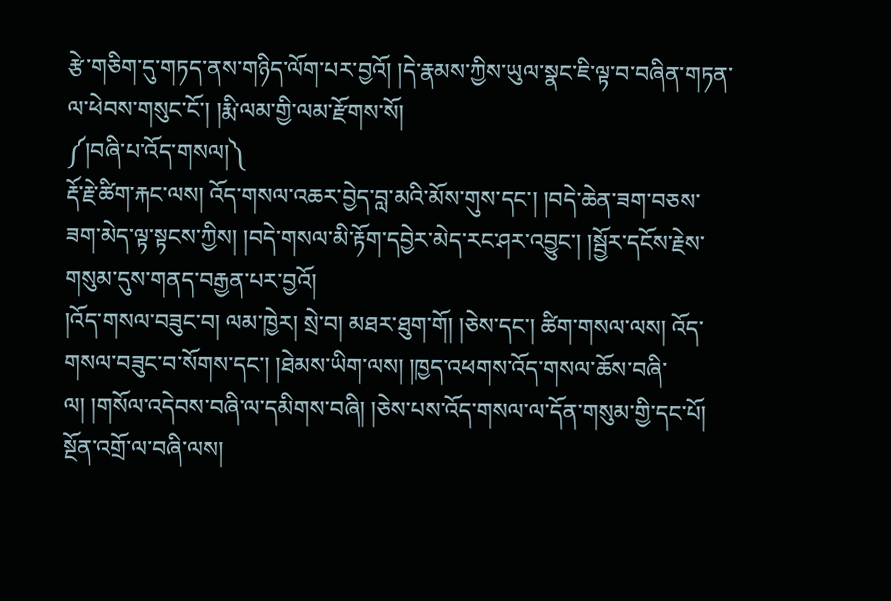རྩེ་གཅིག་དུ་གཏད་ནས་གཉིད་ལོག་པར་བྱའོ། །དེ་རྣམས་ཀྱིས་ཡུལ་སྣང་ཇི་ལྟ་བ་བཞིན་གཏན་ལ་ཕེབས་གསུང་ངོ་། །རྨི་ལམ་གྱི་ལམ་རྫོགས་སོ།
༼།བཞི་པ་འོད་གསལ།༽
རྡོ་རྗེ་ཚིག་རྐང་ལས། འོད་གསལ་འཆར་བྱེད་བླ་མའི་མོས་གུས་དང་། །བདེ་ཆེན་ཟག་བཅས་ཟག་མེད་ལྟ་སྟངས་ཀྱིས། །བདེ་གསལ་མི་རྟོག་དབྱེར་མེད་རང་ཤར་འབྱུང་། །སྦྱོར་དངོས་རྗེས་གསུམ་དུས་གནད་བརྒྱན་པར་བྱའོ།
།འོད་གསལ་བཟུང་བ། ལམ་ཁྱེར། སྲེ་བ། མཐར་ཐུག་གོ། །ཅེས་དང་། ཚིག་གསལ་ལས། འོད་གསལ་བཟུང་བ་སོགས་དང་། །ཐེམས་ཡིག་ལས། །ཁྱད་འཕགས་འོད་གསལ་ཆོས་བཞི་ལ། །གསོལ་འདེབས་བཞི་ལ་དམིགས་བཞི། །ཅེས་པས་འོད་གསལ་ལ་དོན་གསུམ་གྱི་དང་པོ། སྔོན་འགྲོ་ལ་བཞི་ལས།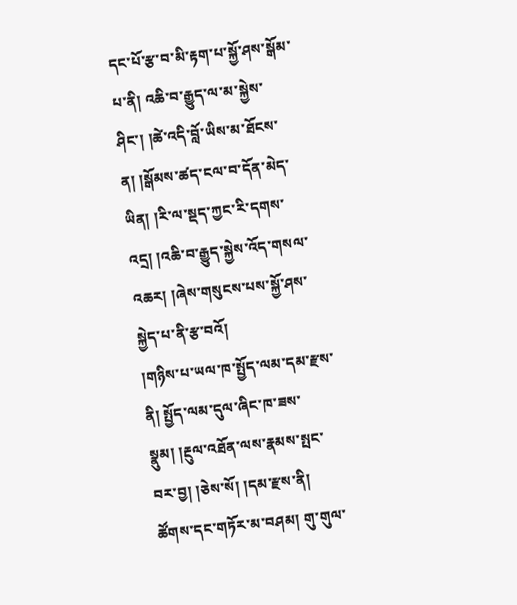དང་པོ་རྩ་བ་མི་རྟག་པ་སྐྱོ་ཤས་སྒོམ་པ་ནི། འཆི་བ་རྒྱུད་ལ་མ་སྐྱེས་ཤིང་། །ཚེ་འདི་བློ་ཡིས་མ་ཐོངས་ན། །སྒོམས་ཚད་ངལ་བ་དོན་མེད་ཡིན། །རི་ལ་སྡད་ཀྱང་རི་དགས་འདྲ། །འཆི་བ་རྒྱུད་སྐྱེས་འོད་གསལ་འཆར། །ཞེས་གསུངས་པས་སྐྱོ་ཤས་སྐྱེད་པ་ནི་རྩ་བའོ།
།གཉིས་པ་ཡལ་ཁ་སྤྱོད་ལམ་དམ་རྫས་ནི། སྤྱོད་ལམ་དུལ་ཞིང་ཁ་ཟས་སྣུམ། །རྔུལ་འཐོན་ལས་རྣམས་སྤང་བར་བྱ། །ཅེས་སོ། །དམ་རྫས་ནི། ཚོགས་དང་གཏོར་མ་བཤམ། གུ་གུལ་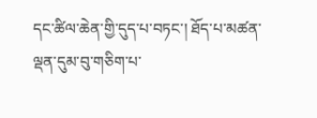དང་ཚིལ་ཆེན་གྱི་དུད་པ་བཏང་། ཐོད་པ་མཚན་ལྡན་དུམ་བུ་གཅིག་པ་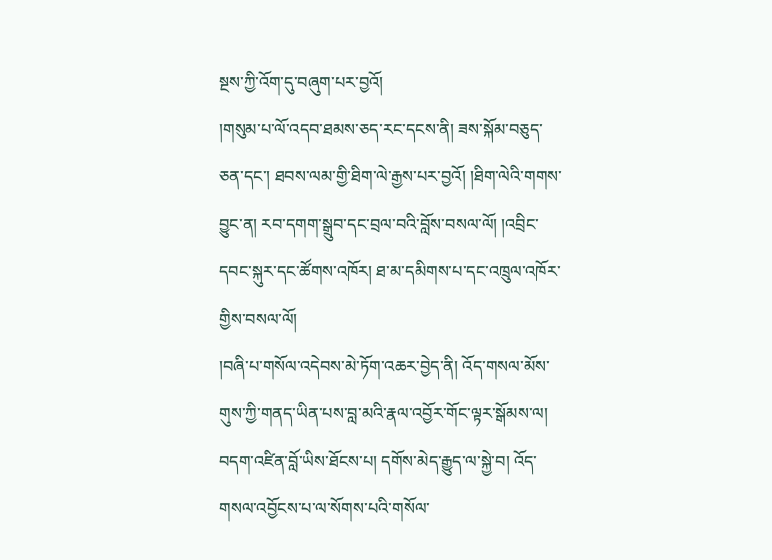སྔས་ཀྱི་འོག་དུ་བཞུག་པར་བྱའོ།
།གསུམ་པ་ལོ་འདབ་ཐམས་ཅད་རང་དངས་ནི། ཟས་སྐོམ་བཅུད་ཅན་དང་། ཐབས་ལམ་གྱི་ཐིག་ལེ་རྒྱས་པར་བྱའོ། །ཐིག་ལེའི་གགས་བྱུང་ན། རབ་དགག་སྒྲུབ་དང་བྲལ་བའི་བློས་བསལ་ལོ། །འབྲིང་དབང་སྐུར་དང་ཚོགས་འཁོར། ཐ་མ་དམིགས་པ་དང་འཁྲུལ་འཁོར་གྱིས་བསལ་ལོ།
།བཞི་པ་གསོལ་འདེབས་མེ་ཏོག་འཆར་བྱེད་ནི། འོད་གསལ་མོས་གུས་ཀྱི་གནད་ཡིན་པས་བླ་མའི་རྣལ་འབྱོར་གོང་ལྟར་སྒོམས་ལ། བདག་འཛིན་བློ་ཡིས་ཐོངས་པ། དགོས་མེད་རྒྱུད་ལ་སྐྱེ་བ། འོད་གསལ་འབྱོངས་པ་ལ་སོགས་པའི་གསོལ་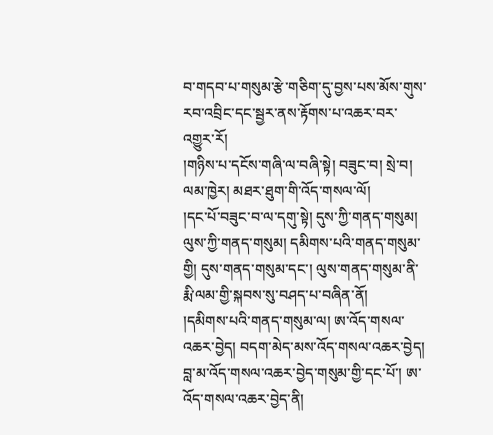བ་གདབ་པ་གསུམ་རྩེ་གཅིག་དུ་བྱས་པས་མོས་གུས་རབ་འབྲིང་དང་སྦྱར་ནས་རྟོགས་པ་འཆར་བར་འགྱུར་རོ།
།གཉིས་པ་དངོས་གཞི་ལ་བཞི་སྟེ། བཟུང་བ། སྲེ་བ། ལམ་ཁྱེར། མཐར་ཐུག་གི་འོད་གསལ་ལོ།
།དང་པོ་བཟུང་བ་ལ་དགུ་སྟེ། དུས་ཀྱི་གནད་གསུམ། ལུས་ཀྱི་གནད་གསུམ། དམིགས་པའི་གནད་གསུམ་གྱི། དུས་གནད་གསུམ་དང་། ལུས་གནད་གསུམ་ནི་རྨི་ལམ་གྱི་སྐབས་སུ་བཤད་པ་བཞིན་ནོ།
།དམིགས་པའི་གནད་གསུམ་ལ། ཨ་འོད་གསལ་འཆར་བྱེད། བདག་མེད་མས་འོད་གསལ་འཆར་བྱེད། བླ་མ་འོད་གསལ་འཆར་བྱེད་གསུམ་གྱི་དང་པོ་། ཨ་འོད་གསལ་འཆར་བྱེད་ནི།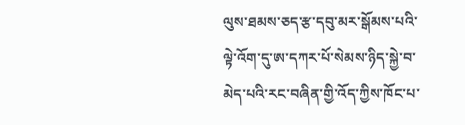ལུས་ཐམས་ཅད་རྩ་དབུ་མར་སྒོམས་པའི་ལྟེ་འོག་དུ་ཨ་དཀར་པོ་སེམས་ཉིད་སྐྱེ་བ་མེད་པའི་རང་བཞིན་གྱི་འོད་ཀྱིས་ཁོང་པ་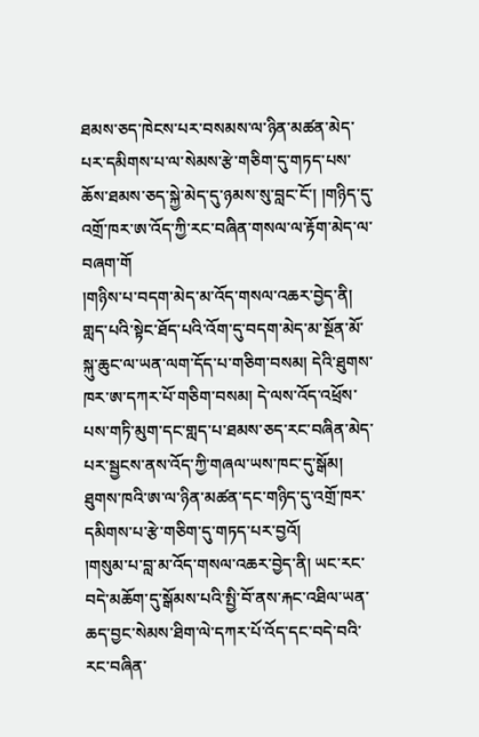ཐམས་ཅད་ཁེངས་པར་བསམས་ལ་ཉིན་མཚན་མེད་པར་དམིགས་པ་ལ་སེམས་རྩེ་གཅིག་དུ་གཏད་པས་ཆོས་ཐམས་ཅད་སྐྱེ་མེད་དུ་ཉམས་སུ་བླང་ངོ་། །གཉིད་དུ་འགྲོ་ཁར་ཨ་འོད་ཀྱི་རང་བཞིན་གསལ་ལ་རྟོག་མེད་ལ་བཞག་གོ
།གཉིས་པ་བདག་མེད་མ་འོད་གསལ་འཆར་བྱེད་ནི། གླད་པའི་སྟེང་ཐོད་པའི་འོག་དུ་བདག་མེད་མ་སྔོན་མོ་སྐུ་ཆུང་ལ་ཡན་ལག་དོད་པ་གཅིག་བསམ། དེའི་ཐུགས་ཁར་ཨ་དཀར་པོ་གཅིག་བསམ། དེ་ལས་འོད་འཕྲོས་པས་གཏི་མུག་དང་གླད་པ་ཐམས་ཅད་རང་བཞིན་མེད་པར་སྦྱངས་ནས་འོད་ཀྱི་གཞལ་ཡས་ཁང་དུ་སྒོམ། ཐུགས་ཁའི་ཨ་ལ་ཉིན་མཚན་དང་གཉིད་དུ་འགྲོ་ཁར་དམིགས་པ་རྩེ་གཅིག་དུ་གཏད་པར་བྱའོ།
།གསུམ་པ་བླ་མ་འོད་གསལ་འཆར་བྱེད་ནི། ཡང་རང་བདེ་མཆོག་དུ་སྒོམས་པའི་སྤྱི་བོ་ནས་རྐང་འཐིལ་ཡན་ཆད་བྱང་སེམས་ཐིག་ལེ་དཀར་པོ་འོད་དང་བདེ་བའི་རང་བཞིན་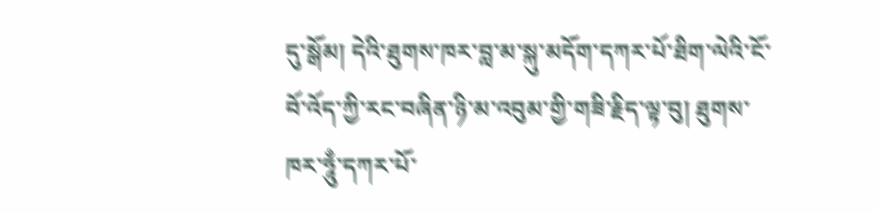དུ་སྒོམ། དེའི་ཐུགས་ཁར་བླ་མ་སྐུ་མདོག་དཀར་པོ་ཐིག་ལེའི་ངོ་བོ་འོད་ཀྱི་རང་བཞིན་ཉི་མ་འབུམ་གྱི་གཟི་རྗིད་ལྟ་བུ། ཐུགས་ཁར་ཧཱུྃ་དཀར་པོ་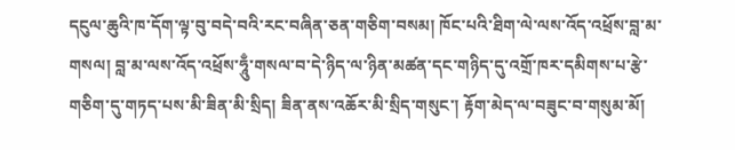དངུལ་ཆུའི་ཁ་དོག་ལྟ་བུ་བདེ་བའི་རང་བཞིན་ཅན་གཅིག་བསམ། ཁོང་པའི་ཐིག་ལེ་ལས་འོད་འཕྲོས་བླ་མ་གསལ། བླ་མ་ལས་འོད་འཕྲོས་ཧཱུྃ་གསལ་བ་དེ་ཉིད་ལ་ཉིན་མཚན་དང་གཉིད་དུ་འགྲོ་ཁར་དམིགས་པ་རྩེ་གཅིག་དུ་གཏད་པས་མི་ཟིན་མི་སྲིད། ཟིན་ནས་འཆོར་མི་སྲིད་གསུང་། རྟོག་མེད་ལ་བཟུང་བ་གསུམ་མོ།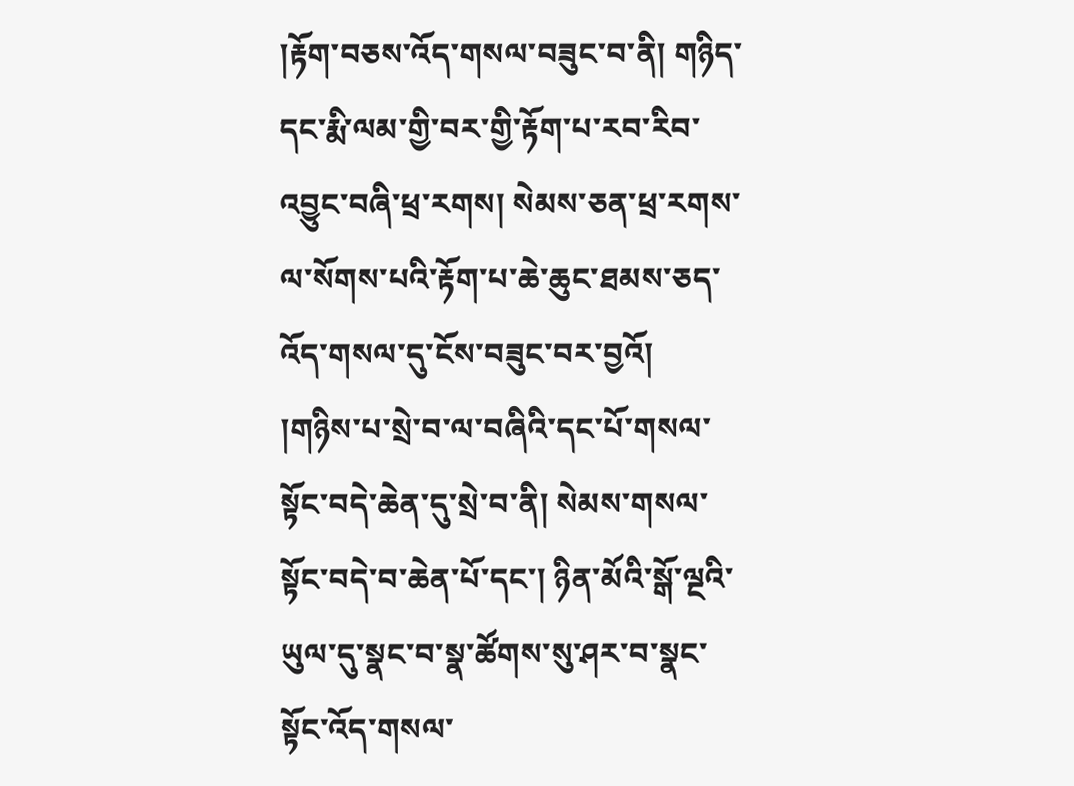།རྟོག་བཅས་འོད་གསལ་བཟུང་བ་ནི། གཉིད་དང་རྨི་ལམ་གྱི་བར་གྱི་རྟོག་པ་རབ་རིབ་འབྱུང་བཞི་ཕྲ་རགས། སེམས་ཅན་ཕྲ་རགས་ལ་སོགས་པའི་རྟོག་པ་ཆེ་ཆུང་ཐམས་ཅད་འོད་གསལ་དུ་ངོས་བཟུང་བར་བྱའོ།
།གཉིས་པ་སྲེ་བ་ལ་བཞིའི་དང་པོ་གསལ་སྟོང་བདེ་ཆེན་དུ་སྲེ་བ་ནི། སེམས་གསལ་སྟོང་བདེ་བ་ཆེན་པོ་དང་། ཉིན་མོའི་སྒོ་ལྔའི་ཡུལ་དུ་སྣང་བ་སྣ་ཚོགས་སུ་ཤར་བ་སྣང་སྟོང་འོད་གསལ་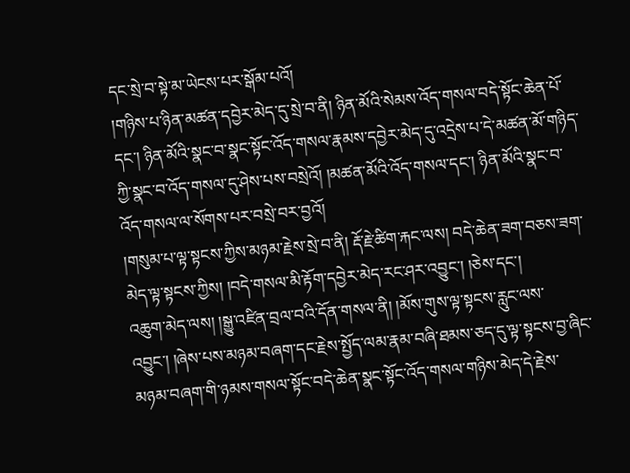དང་སྲེ་བ་སྟེ་མ་ཡེངས་པར་སྒོམ་པའོ།
།གཉིས་པ་ཉིན་མཚན་དབྱེར་མེད་དུ་སྲེ་བ་ནི། ཉིན་མོའི་སེམས་འོད་གསལ་བདེ་སྟོང་ཆེན་པོ་དང་། ཉིན་མོའི་སྣང་བ་སྣང་སྟོང་འོད་གསལ་རྣམས་དབྱེར་མེད་དུ་འདྲེས་པ་དེ་མཚན་མོ་གཉིད་ཀྱི་སྣང་བ་འོད་གསལ་དུ་ཤེས་པས་བསྲེའོ། །མཚན་མོའི་འོད་གསལ་དང་། ཉིན་མོའི་སྣང་བ་འོད་གསལ་ལ་སོགས་པར་བསྲེ་བར་བྱའོ།
།གསུམ་པ་ལྟ་སྟངས་ཀྱིས་མཉམ་རྗེས་སྲེ་བ་ནི། རྡོ་རྗེ་ཚིག་རྐང་ལས། བདེ་ཆེན་ཟག་བཅས་ཟག་མེད་ལྟ་སྟངས་ཀྱིས། །བདེ་གསལ་མི་རྟོག་དབྱེར་མེད་རང་ཤར་འབྱུང་། །ཅེས་དང་།
འཆུག་མེད་ལས། །སྒྱུ་འཛིན་བྲལ་བའི་དོན་གསལ་ནི། །མོས་གུས་ལྟ་སྟངས་རླུང་ལས་འབྱུང་། །ཞེས་པས་མཉམ་བཞག་དང་རྗེས་སྤྱོད་ལམ་རྣམ་བཞི་ཐམས་ཅད་དུ་ལྟ་སྟངས་བྱ་ཞིང་མཉམ་བཞག་གི་ཉམས་གསལ་སྟོང་བདེ་ཆེན་སྣང་སྟོང་འོད་གསལ་གཉིས་མེད་དེ་རྗེས་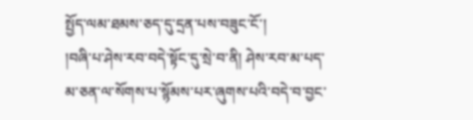སྤྱོད་ལམ་ཐམས་ཅད་དུ་དྲན་པས་བཟུང་ངོ་།
།བཞི་པ་ཤེས་རབ་བདེ་སྟོང་དུ་སྲེ་བ་ནི། ཤེས་རབ་མ་པད་མ་ཅན་ལ་སོགས་པ་སྙོམས་པར་ཞུགས་པའི་བདེ་བ་བྱང་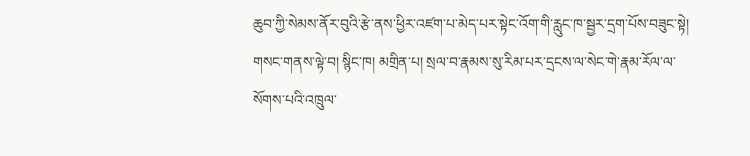ཆུབ་ཀྱི་སེམས་ནོར་བུའི་རྩེ་ནས་ཕྱིར་འཛག་པ་མེད་པར་སྟེང་འོག་གི་རླུང་ཁ་སྦྱར་དྲག་པོས་བཟུང་སྟེ། གསང་གནས་ལྟེ་བ། སྙིང་ཁ། མགྲིན་པ། སྲལ་བ་རྣམས་སུ་རིམ་པར་དྲངས་ལ་སེང་གེ་རྣམ་རོལ་ལ་སོགས་པའི་འཁྲུལ་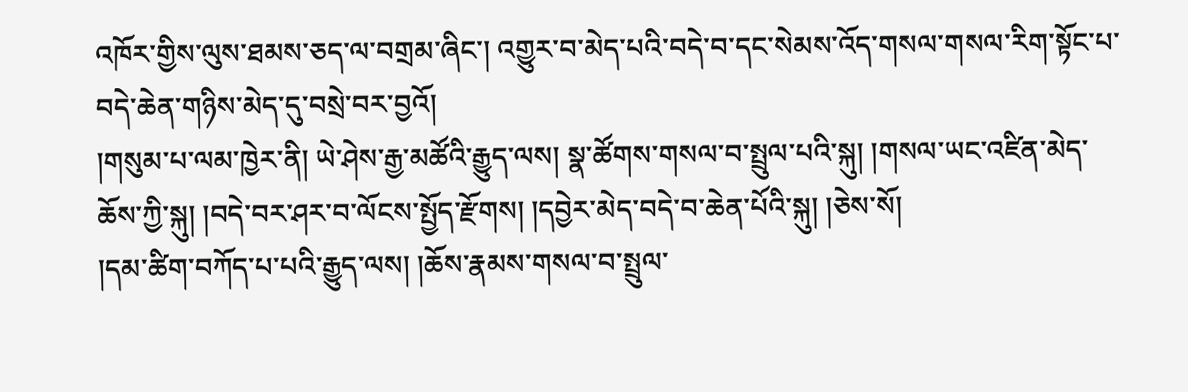འཁོར་གྱིས་ལུས་ཐམས་ཅད་ལ་བགྲམ་ཞིང་། འགྱུར་བ་མེད་པའི་བདེ་བ་དང་སེམས་འོད་གསལ་གསལ་རིག་སྟོང་པ་བདེ་ཆེན་གཉིས་མེད་དུ་བསྲེ་བར་བྱའོ།
།གསུམ་པ་ལམ་ཁྱེར་ནི། ཡེ་ཤེས་རྒྱ་མཚོའི་རྒྱུད་ལས། སྣ་ཚོགས་གསལ་བ་སྤྲུལ་པའི་སྐུ། །གསལ་ཡང་འཛིན་མེད་ཆོས་ཀྱི་སྐུ། །བདེ་བར་ཤར་བ་ལོངས་སྤྱོད་རྫོགས། །དབྱེར་མེད་བདེ་བ་ཆེན་པོའི་སྐུ། །ཅེས་སོ།
།དམ་ཚིག་བཀོད་པ་པའི་རྒྱུད་ལས། །ཆོས་རྣམས་གསལ་བ་སྤྲུལ་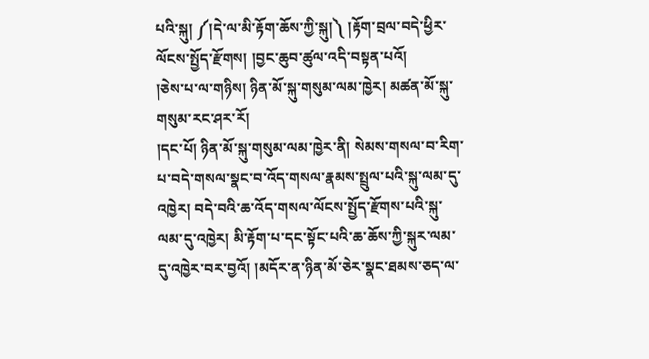པའི་སྐུ། ༼།དེ་ལ་མི་རྟོག་ཆོས་ཀྱི་སྐུ།༽ །རྟོག་བྲལ་བདེ་ཕྱིར་ལོངས་སྤྱོད་རྫོགས། །བྱང་ཆུབ་ཚུལ་འདི་བསྟན་པའོ།
།ཅེས་པ་ལ་གཉིས། ཉིན་མོ་སྐུ་གསུམ་ལམ་ཁྱེར། མཚན་མོ་སྐུ་གསུམ་རང་ཤར་རོ།
།དང་པོ། ཉིན་མོ་སྐུ་གསུམ་ལམ་ཁྱེར་ནི། སེམས་གསལ་བ་རིག་པ་བདེ་གསལ་སྣང་བ་འོད་གསལ་རྣམས་སྤྲུལ་པའི་སྐུ་ལམ་དུ་འཁྱེར། བདེ་བའི་ཆ་འོད་གསལ་ལོངས་སྤྱོད་རྫོགས་པའི་སྐུ་ལམ་དུ་འཁྱེར། མི་རྟོག་པ་དང་སྟོང་པའི་ཆ་ཆོས་ཀྱི་སྐུར་ལམ་དུ་འཁྱེར་བར་བྱའོ། །མདོར་ན་ཉིན་མོ་ཅེར་སྣང་ཐམས་ཅད་ལ་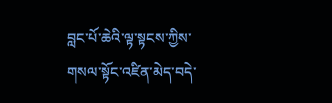བླང་པོ་ཆེའི་ལྟ་སྟངས་ཀྱིས་གསལ་སྟོང་འཛིན་མེད་བདེ་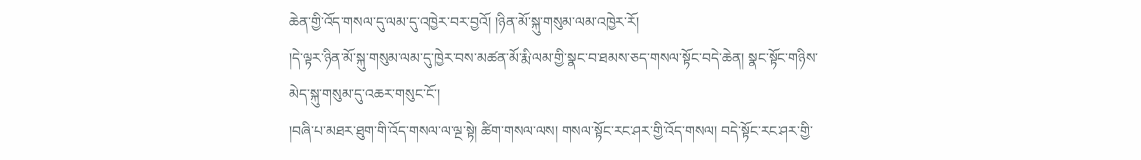ཆེན་གྱི་འོད་གསལ་དུ་ལམ་དུ་འཁྱེར་བར་བྱའོ། །ཉིན་མོ་སྐུ་གསུམ་ལམ་འཁྱེར་རོ།
།དེ་ལྟར་ཉིན་མོ་སྐུ་གསུམ་ལམ་དུ་ཁྱེར་བས་མཚན་མོ་རྨི་ལམ་གྱི་སྣང་བ་ཐམས་ཅད་གསལ་སྟོང་བདེ་ཆེན། སྣང་སྟོང་གཉིས་མེད་སྐུ་གསུམ་དུ་འཆར་གསུང་ངོ་།
།བཞི་པ་མཐར་ཐུག་གི་འོད་གསལ་ལ་ལྔ་སྟེ། ཚིག་གསལ་ལས། གསལ་སྟོང་རང་ཤར་གྱི་འོད་གསལ། བདེ་སྟོང་རང་ཤར་གྱི་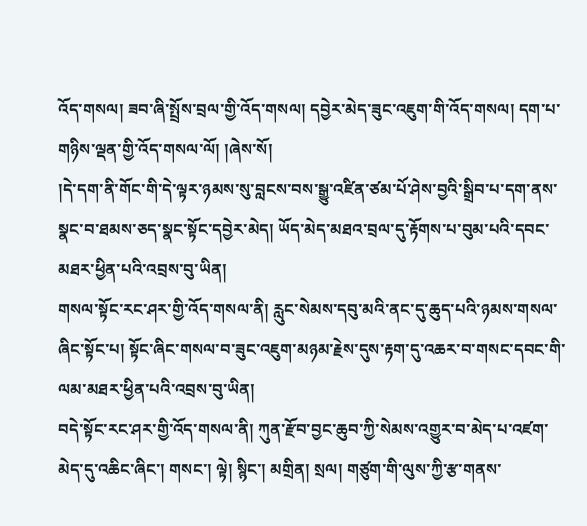འོད་གསལ། ཟབ་ཞི་སྤྲོས་བྲལ་གྱི་འོད་གསལ། དབྱེར་མེད་ཟུང་འཇུག་གི་འོད་གསལ། དག་པ་གཉིས་ལྡན་གྱི་འོད་གསལ་ལོ། །ཞེས་སོ།
།དེ་དག་ནི་གོང་གི་དེ་ལྟར་ཉམས་སུ་བླངས་བས་སྒྱུ་འཛིན་ཙམ་པོ་ཤེས་བྱའི་སྒྲིབ་པ་དག་ནས་སྣང་བ་ཐམས་ཅད་སྣང་སྟོང་དབྱེར་མེད། ཡོད་མེད་མཐའ་བྲལ་དུ་རྟོགས་པ་བུམ་པའི་དབང་མཐར་ཕྱིན་པའི་འབྲས་བུ་ཡིན།
གསལ་སྟོང་རང་ཤར་གྱི་འོད་གསལ་ནི། རླུང་སེམས་དབུ་མའི་ནང་དུ་ཆུད་པའི་ཉམས་གསལ་ཞིང་སྟོང་པ། སྟོང་ཞིང་གསལ་བ་ཟུང་འཇུག་མཉམ་རྗེས་དུས་རྟག་དུ་འཆར་བ་གསང་དབང་གི་ལམ་མཐར་ཕྱིན་པའི་འབྲས་བུ་ཡིན།
བདེ་སྟོང་རང་ཤར་གྱི་འོད་གསལ་ནི། ཀུན་རྫོབ་བྱང་ཆུབ་ཀྱི་སེམས་འགྱུར་བ་མེད་པ་འཛག་མེད་དུ་འཆིང་ཞིང་། གསང་། ལྟེ། སྙིང་། མགྲིན། སྲལ། གཙུག་གི་ལུས་ཀྱི་རྩ་གནས་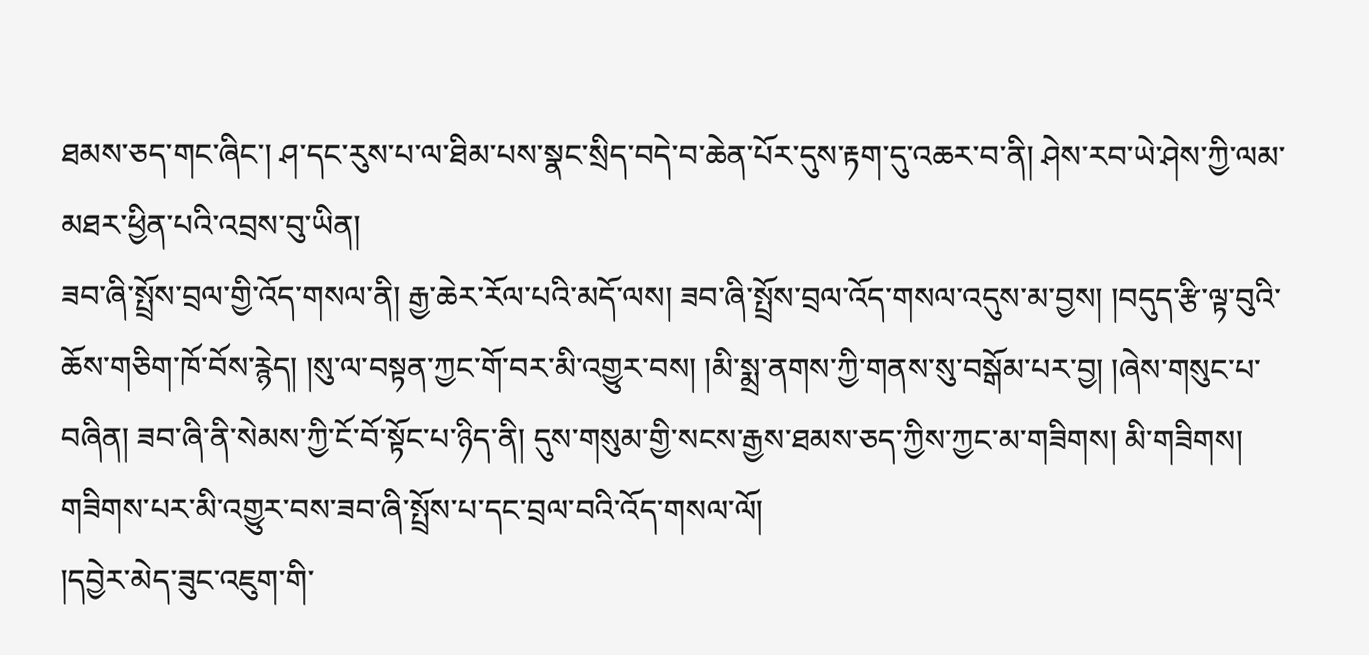ཐམས་ཅད་གང་ཞིང་། ཤ་དང་རུས་པ་ལ་ཐིམ་པས་སྣང་སྲིད་བདེ་བ་ཆེན་པོར་དུས་རྟག་དུ་འཆར་བ་ནི། ཤེས་རབ་ཡེ་ཤེས་ཀྱི་ལམ་མཐར་ཕྱིན་པའི་འབྲས་བུ་ཡིན།
ཟབ་ཞི་སྤྲོས་བྲལ་གྱི་འོད་གསལ་ནི། རྒྱ་ཆེར་རོལ་པའི་མདོ་ལས། ཟབ་ཞི་སྤྲོས་བྲལ་འོད་གསལ་འདུས་མ་བྱས། །བདུད་རྩི་ལྟ་བུའི་ཆོས་གཅིག་ཁོ་བོས་རྙེད། །སུ་ལ་བསྟན་ཀྱང་གོ་བར་མི་འགྱུར་བས། །མི་སྨྲ་ནགས་ཀྱི་གནས་སུ་བསྒོམ་པར་བྱ། །ཞེས་གསུང་པ་བཞིན། ཟབ་ཞི་ནི་སེམས་ཀྱི་ངོ་བོ་སྟོང་པ་ཉིད་ནི། དུས་གསུམ་གྱི་སངས་རྒྱས་ཐམས་ཅད་ཀྱིས་ཀྱང་མ་གཟིགས། མི་གཟིགས། གཟིགས་པར་མི་འགྱུར་བས་ཟབ་ཞི་སྤྲོས་པ་དང་བྲལ་བའི་འོད་གསལ་ལོ།
།དབྱེར་མེད་ཟུང་འཇུག་གི་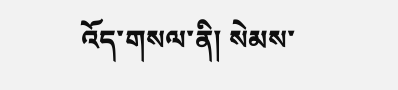འོད་གསལ་ནི། སེམས་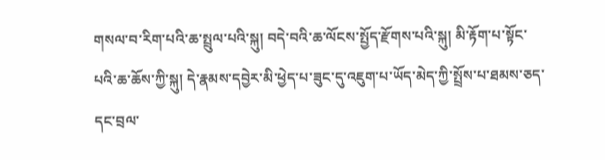གསལ་བ་རིག་པའི་ཆ་སྤྲུལ་པའི་སྐུ། བདེ་བའི་ཆ་ལོངས་སྤྱོད་རྫོགས་པའི་སྐུ། མི་རྟོག་པ་སྟོང་པའི་ཆ་ཆོས་ཀྱི་སྐུ། དེ་རྣམས་དབྱེར་མི་ཕྱེད་པ་ཟུང་དུ་འཇུག་པ་ཡོད་མེད་ཀྱི་སྤྲོས་པ་ཐམས་ཅད་དང་བྲལ་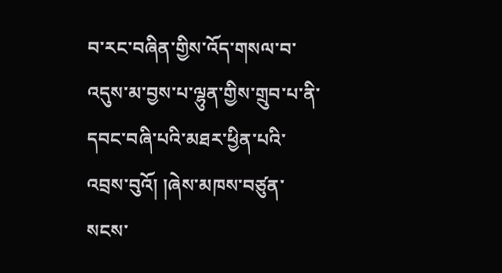བ་རང་བཞིན་གྱིས་འོད་གསལ་བ་འདུས་མ་བྱས་པ་ལྷུན་གྱིས་གྲུབ་པ་ནི་དབང་བཞི་པའི་མཐར་ཕྱིན་པའི་འབྲས་བུའོ། །ཞེས་མཁས་བཙུན་སངས་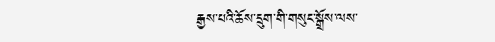རྒྱས་པའི་ཆོས་དྲུག་གི་གསུང་སྒྲོས་ལས་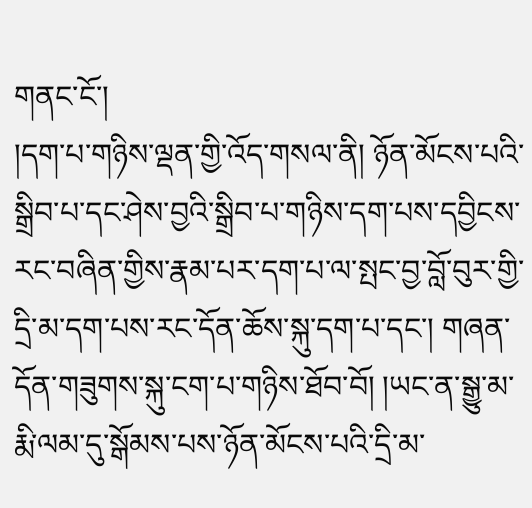གནང་ངོ་།
།དག་པ་གཉིས་ལྡན་གྱི་འོད་གསལ་ནི། ཉོན་མོངས་པའི་སྒྲིབ་པ་དང་ཤེས་བྱའི་སྒྲིབ་པ་གཉིས་དག་པས་དབྱིངས་རང་བཞིན་གྱིས་རྣམ་པར་དག་པ་ལ་སྤང་བྱ་བློ་བུར་གྱི་དྲི་མ་དག་པས་རང་དོན་ཆོས་སྐུ་དག་པ་དང་། གཞན་དོན་གཟུགས་སྐུ་ངག་པ་གཉིས་ཐོབ་བོ། །ཡང་ན་སྒྱུ་མ་རྨི་ལམ་དུ་སྒོམས་པས་ཉོན་མོངས་པའི་དྲི་མ་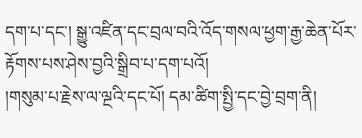དག་པ་དང་། སྒྱུ་འཛིན་དང་བྲལ་བའི་འོད་གསལ་ཕྱག་རྒྱ་ཆེན་པོར་རྟོགས་པས་ཤེས་བྱའི་སྒྲིབ་པ་དག་པའོ།
།གསུམ་པ་རྗེས་ལ་ལྔའི་དང་པོ། དམ་ཚིག་སྤྱི་དང་བྱེ་བྲག་ནི།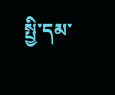སྤྱི་དམ་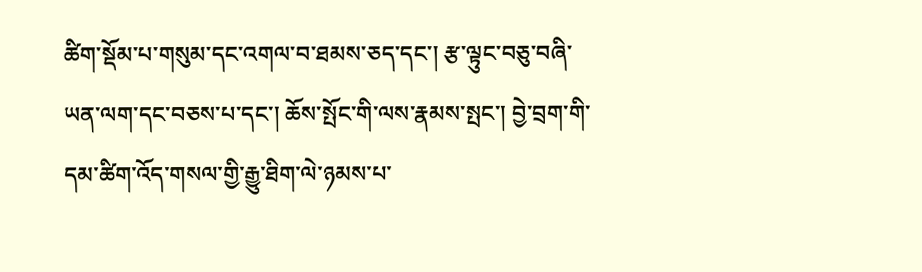ཚིག་སྡོམ་པ་གསུམ་དང་འགལ་བ་ཐམས་ཅད་དང་། རྩ་ལྟུང་བཅུ་བཞི་ཡན་ལག་དང་བཅས་པ་དང་། ཆོས་སྤོང་གི་ལས་རྣམས་སྤང་། བྱེ་བྲག་གི་དམ་ཚིག་འོད་གསལ་གྱི་རྒྱུ་ཐིག་ལེ་ཉམས་པ་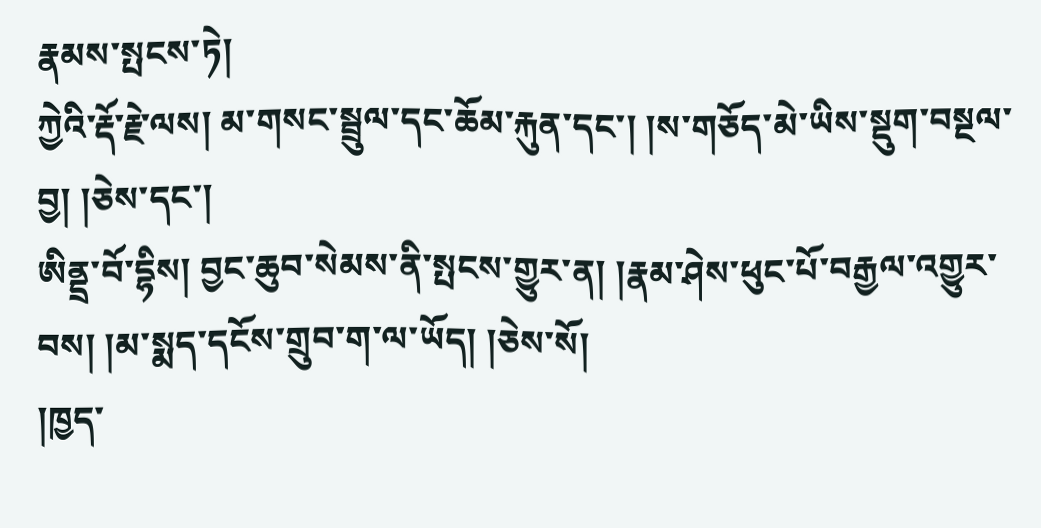རྣམས་སྤངས་ཏེ།
ཀྱེའི་རྡོ་རྗེ་ལས། མ་གསང་སྦྲུལ་དང་ཆོམ་རྐུན་དང་། །ས་གཅོད་མེ་ཡིས་སྡུག་བསྔལ་བྱ། །ཅེས་དང་།
ཨིནྡྲ་བོ་དྷིས། བྱང་ཆུབ་སེམས་ནི་སྤངས་གྱུར་ན། །རྣམ་ཤེས་ཕུང་པོ་བརྒྱལ་འགྱུར་བས། །མ་སྨད་དངོས་གྲུབ་ག་ལ་ཡོད། །ཅེས་སོ།
།ཁྱད་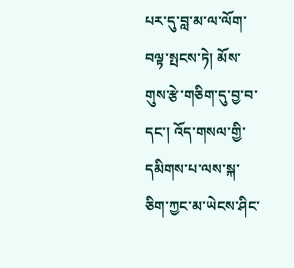པར་དུ་བླ་མ་ལ་ལོག་བལྟ་སྤངས་ཏེ། མོས་གུས་རྩེ་གཅིག་དུ་བྱ་བ་དང་། འོད་གསལ་གྱི་དམིགས་པ་ལས་སྐ་ཅིག་ཀྱང་མ་ཡེངས་ཤིང་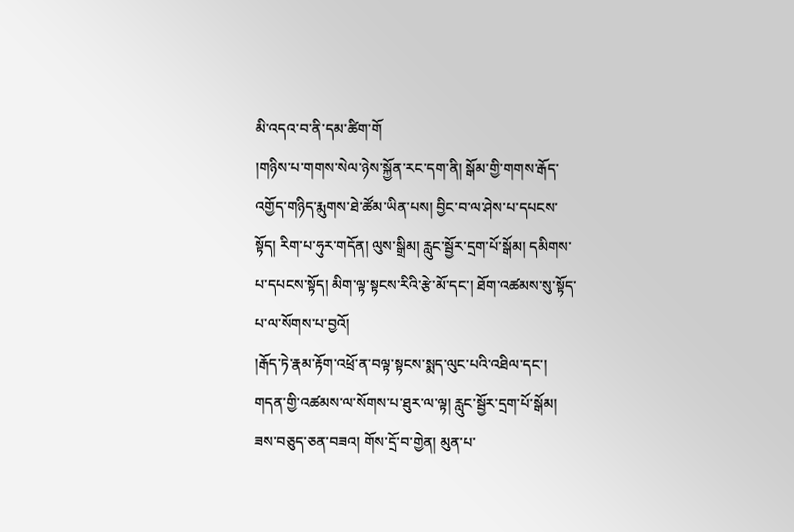མི་འདའ་བ་ནི་དམ་ཚིག་གོ
།གཉིས་པ་གགས་སེལ་ཉེས་སྐྱོན་རང་དག་ནི། སྒོམ་གྱི་གགས་རྒོད་འགྱོད་གཉིད་རྨུགས་ཐེ་ཚོམ་ཡིན་པས། བྱིང་བ་ལ་ཤེས་པ་དཔངས་སྟོད། རིག་པ་ཧུར་གདོན། ལུས་སྒྲིམ། རླུང་སྦྱོར་དྲག་པོ་སྒོམ། དམིགས་པ་དཔངས་སྟོད། མིག་ལྟ་སྟངས་རིའི་རྩེ་མོ་དང་། ཐོག་འཚམས་སུ་སྟོད་པ་ལ་སོགས་པ་བྱའོ།
།རྒོད་ཏེ་རྣམ་རྟོག་འཕྲོ་ན་བལྟ་སྟངས་སྨད་ལུང་པའི་འཐིལ་དང་། གདན་གྱི་འཚམས་ལ་སོགས་པ་ཐུར་ལ་ལྟ། རླུང་སྦྱོར་དྲག་པོ་སྒོམ། ཟས་བཅུད་ཅན་བཟའ། གོས་དྲོ་བ་གྱེན། མུན་པ་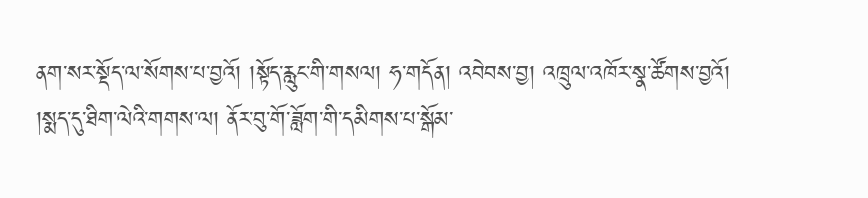ནག་སར་སྡོད་ལ་སོགས་པ་བྱའོ། །སྟོད་རླུང་གི་གསལ། ཧ་གདོན། འབེབས་བྱ། འཁྲུལ་འཁོར་སྣ་ཚོགས་བྱའོ།
།སྨད་དུ་ཐིག་ལེའི་གགས་ལ། ནོར་བུ་གོ་ཟློག་གི་དམིགས་པ་སྒོམ་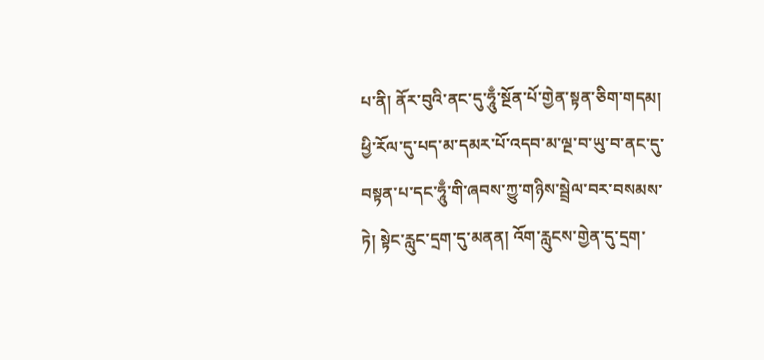པ་ནི། ནོར་བུའི་ནང་དུ་ཧཱུྃ་སྔོན་པོ་གྱེན་སྟན་ཅིག་གདམ། ཕྱི་རོལ་དུ་པད་མ་དམར་པོ་འདབ་མ་ལྔ་བ་ཡུ་བ་ནང་དུ་བསྟན་པ་དང་ཧཱུྃ་གི་ཞབས་ཀྱུ་གཉིས་སྦྲེལ་བར་བསམས་ཏེ། སྟེང་རླུང་དྲག་དུ་མནན། འོག་རླུངས་གྱེན་དུ་དྲག་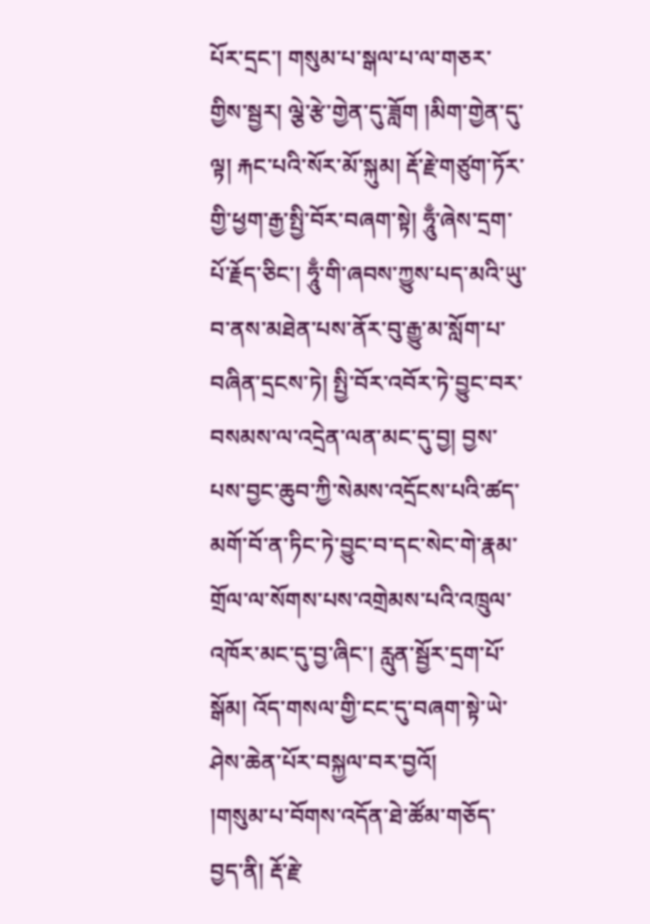པོར་དྲང་། གསུམ་པ་སྒལ་པ་ལ་གཅར་གྱིས་སྦྱར། ལྕེ་རྩེ་གྱེན་དུ་ཟློག །མིག་གྱེན་དུ་ལྟ། རྐང་པའི་སོར་མོ་སྐུམ། རྡོ་རྗེ་གཙུག་ཏོར་གྱི་ཕྱག་རྒྱ་སྤྱི་བོར་བཞག་སྟེ། ཧཱུྃ་ཞེས་དྲག་པོ་རྗོད་ཅིང་། ཧཱུྃ་གི་ཞབས་ཀྱུས་པད་མའི་ཡུ་བ་ནས་མཐེན་པས་ནོར་བུ་རྒྱུ་མ་སློག་པ་བཞིན་དྲངས་ཏེ། སྤྱི་བོར་འབོར་ཏེ་བྱུང་བར་བསམས་ལ་འདྲེན་ལན་མང་དུ་བྱ། བྱས་པས་བྱང་ཆུབ་ཀྱི་སེམས་འདྲོངས་པའི་ཚད་མགོ་བོ་ན་ཏིང་ཏེ་བྱུང་བ་དང་སེང་གེ་རྣམ་གྲོལ་ལ་སོགས་པས་འགྲེམས་པའི་འཁྲུལ་འཁོར་མང་དུ་བྱ་ཞིང་། རླུན་སྦྱོར་དྲག་པོ་སྒོམ། འོད་གསལ་གྱི་ངང་དུ་བཞག་སྟེ་ཡེ་ཤེས་ཆེན་པོར་བསྐྱལ་བར་བྱའོ།
།གསུམ་པ་བོགས་འདོན་ཐེ་ཚོམ་གཅོད་བྱད་ནི། རྡོ་རྗེ་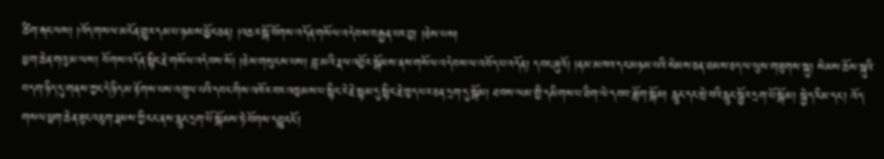ཚིག་རྐང་ལས། །འོད་གསལ་མངོན་གྱུར་དམ་པ་ཉམས་མྱོང་ཅན། །འཆར་སྒོ་བོགས་འདོན་གསོལ་འདེབས་བརྒྱན་པར་བྱ། །ཅེས་པས།
ཕྱག་ཆེན་གའུ་མ་ལས། བོགས་འདོན་སྙིང་རྗེ་གསོལ་འདེབས་སོ། །ཅེས་གསུངས་པས། བླ་མའི་རྣལ་འབྱོར་སྒོམས་ནས་གསོལ་འདེབས་ལ་འབོད་པ་འདོན། དབང་ཞུའོ། །ནམ་མཁའ་དང་མཉམ་པའི་སེམས་ཅན་ཐམས་ཅད་ལ་ལུས་གཟུགས་སྐུ། སེམས་ཆོས་སྐུའི་བདག་ཉིད་དུ་གནས་ཀྱང་དེ་ཉིད་མ་རྟོགས་པས་འཁྲུལ་པའི་དབང་གིས་འཁོར་བར་འཁྱམས་པ་སྙིང་རེ་རྗེ་སྙམ་དུ་སྙིང་རྗེ་ཁྱད་པར་ཅན་དྲག་དུ་སྒོམ། ཐབས་ལམ་གྱི་དམིགས་པ་ཐིག་ལེ་དབབ་ཟློག་སྒོམ། རླུང་དང་སྲེ་བའི་རླུང་སྦྱོར་དྲག་པོ་སྒོམ། སྐྱེད་རིམ་དང་། འོད་གསལ་ཕྱག་ཆེན་ཟུང་འཇུག་རྣམས་ཀྱི་ངང་ནས་རླུང་དྲག་པོ་སྒོམས་ཏེ་བོགས་དབྱུང་ངོ་།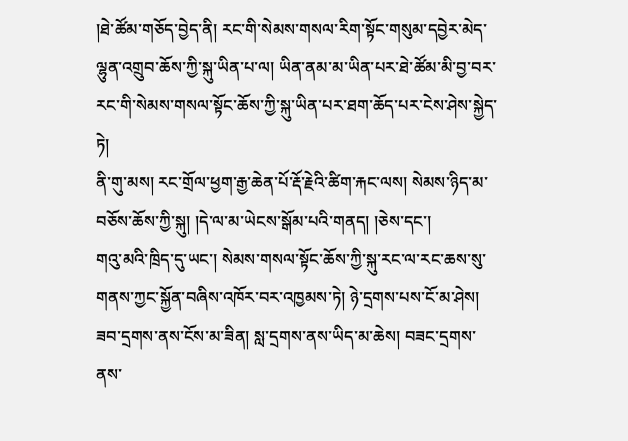།ཐེ་ཚོམ་གཅོད་བྱེད་ནི། རང་གི་སེམས་གསལ་རིག་སྟོང་གསུམ་དབྱེར་མེད་ལྷུན་འགྲུབ་ཆོས་ཀྱི་སྐུ་ཡིན་པ་ལ། ཡིན་ནམ་མ་ཡིན་པར་ཐེ་ཚོམ་མི་བྱ་བར་རང་གི་སེམས་གསལ་སྟོང་ཆོས་ཀྱི་སྐུ་ཡིན་པར་ཐག་ཆོད་པར་ངེས་ཤེས་སྐྱེད་ཏེ།
ནི་གུ་མས། རང་གྲོལ་ཕྱག་རྒྱ་ཆེན་པོ་རྡོ་རྗེའི་ཚིག་རྐང་ལས། སེམས་ཉིད་མ་བཅོས་ཆོས་ཀྱི་སྐུ། །དེ་ལ་མ་ཡེངས་སྒོམ་པའི་གནད། །ཅེས་དང་།
གའུ་མའི་ཁྲིད་དུ་ཡང་། སེམས་གསལ་སྟོང་ཆོས་ཀྱི་སྐུ་རང་ལ་རང་ཆས་སུ་གནས་ཀྱང་སྐྱོན་བཞིས་འཁོར་བར་འཁྱམས་ཏེ། ཉེ་དྲགས་པས་ངོ་མ་ཤེས། ཟབ་དྲགས་ནས་ངོས་མ་ཟིན། སླ་དྲགས་ནས་ཡིད་མ་ཆེས། བཟང་དྲགས་ནས་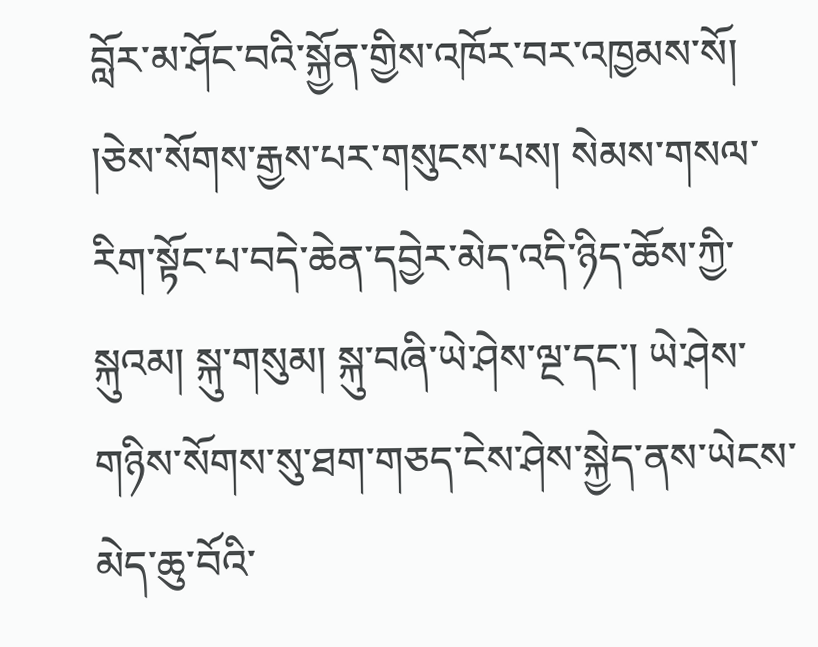བློར་མ་ཤོང་བའི་སྐྱོན་གྱིས་འཁོར་བར་འཁྱམས་སོ།
།ཅེས་སོགས་རྒྱས་པར་གསུངས་པས། སེམས་གསལ་རིག་སྟོང་པ་བདེ་ཆེན་དབྱེར་མེད་འདི་ཉིད་ཆོས་ཀྱི་སྐུའམ། སྐུ་གསུམ། སྐུ་བཞི་ཡེ་ཤེས་ལྔ་དང་། ཡེ་ཤེས་གཉིས་སོགས་སུ་ཐག་གཅད་ངེས་ཤེས་སྐྱེད་ནས་ཡེངས་མེད་ཆུ་བོའི་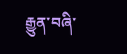རྒྱུན་བཞི་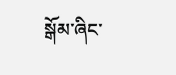སྒོམ་ཞིང་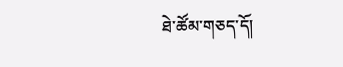ཐེ་ཚོམ་གཅད་དོ།